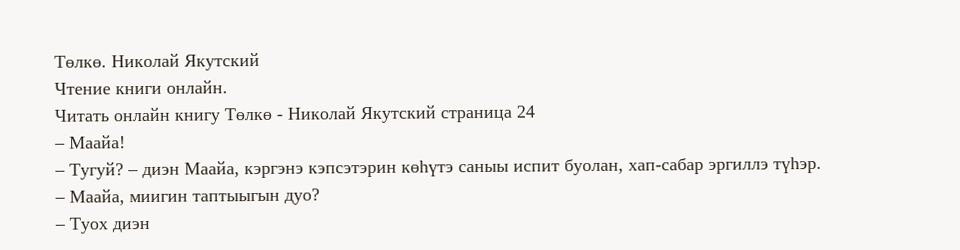Төлкө. Николай Якутский
Чтение книги онлайн.
Читать онлайн книгу Төлкө - Николай Якутский страница 24
– Маайа!
– Тугуй? – диэн Маайа, кэргэнэ кэпсэтэрин көһүтэ саныы испит буолан, хап-сабар эргиллэ түһэр.
– Маайа, миигин таптыыгын дуо?
– Туох диэн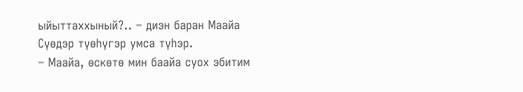ыйыттаххыный?.. – диэн баран Маайа Сүөдэр түөһүгэр умса түһэр.
– Маайа, өскөтө мин баайа суох эбитим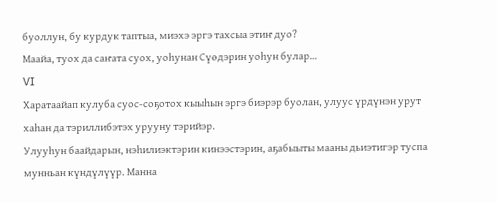буоллун, бу курдук таптыа, миэхэ эргэ тахсыа этиҥ дуо?
Маайа, туох да саҥата суох, уоһунан Сүөдэрин уоһун булар…
VI
Харатаайап кулуба суос-соҕотох кыыһын эргэ биэрэр буолан, улуус үрдүнэн урут хаһан да тэриллибэтэх урууну тэрийэр.
Улууһун баайдарын, нэһилиэктэрин кинээстэрин, аҕабыыты мааны дьиэтигэр туспа мунньан күндүлүүр. Манна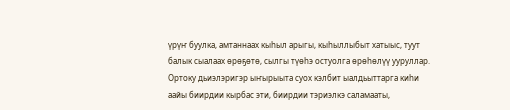үрүҥ буулка, амтаннаах кыһыл арыгы, кыһыллыбыт хатыыс, туут балык сыалаах өрөҕөтө, сылгы түөһэ остуолга өрөһөлүү ууруллар. Ортоку дьиэлэригэр ыҥырыыта суох кэлбит ыалдьыттарга киһи аайы биирдии кырбас эти, биирдии тэриэлкэ саламааты,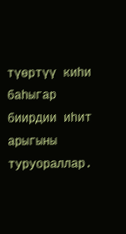түөртүү киһи баһыгар биирдии иһит арыгыны туруораллар.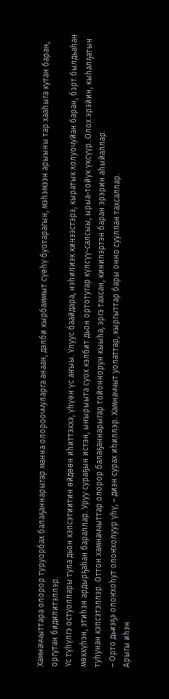Хамначчыттара олорор туруорбах балаҕаннарыгар манна олорооччуларга анаан, дэлби кырбаммыт сүөһү буотарагын, мэһэмээн арыыны тар хааһыга кутан баран, оргутан бидилитэллэр.
Үс түһүлгэ остуоллары тула дьон кэпсэтиитин өйдөөн иһиттэххэ, үһүөн үс аҥыы. Улуус баайдара, нэһилиэк кинээстэрэ, кыратык холуочуйан баран, бэрт былдьаһан мөккүһэн, этиһэн ардырҕаһан бараллар. Уруу сураҕын истэн, ыҥырыыта суох кэлбит дьон ортотугар күлсүү-салсыы, ырыа-тойук үксүүр. Олох эрэйин, кыһалҕатын туһунан кэпсэтэллэр. Оттон хамначчыттар олорор балаҕаннарыгар тойоннорун кыыһа, эргэ тахсан, кинилэртэн баран эрэрин аһыйаллар.
– Орто дьиэҕэ олоҥхоһут олоҥхолуур үһү, – диэн сурах иһиллэр. Хамначчыт уолаттар, кыргыттар бары онно сууллан тахсаллар.
Арыгы иһэн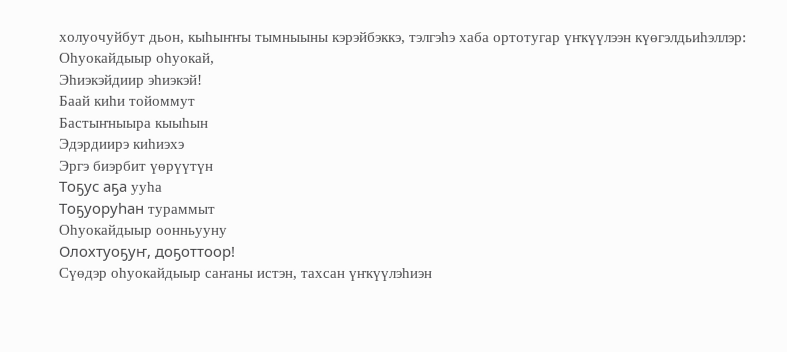холуочуйбут дьон, кыһыҥҥы тымныыны кэрэйбэккэ, тэлгэһэ хаба ортотугар үҥкүүлээн күөгэлдьиһэллэр:
Оһуокайдыыр оһуокай,
Эһиэкэйдиир эһиэкэй!
Баай киһи тойоммут
Бастыҥныыра кыыһын
Эдэрдиирэ киһиэхэ
Эргэ биэрбит үөрүүтүн
Тоҕус аҕа ууһа
Тоҕуоруһан тураммыт
Оһуокайдыыр оонньууну
Олохтуоҕуҥ, доҕоттоор!
Сүөдэр оһуокайдыыр саҥаны истэн, тахсан үҥкүүлэһиэн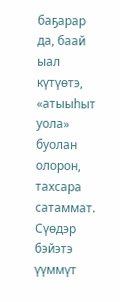баҕарар да, баай ыал күтүөтэ, «атыыһыт уола» буолан олорон, тахсара сатаммат. Сүөдэр бэйэтэ үүммүт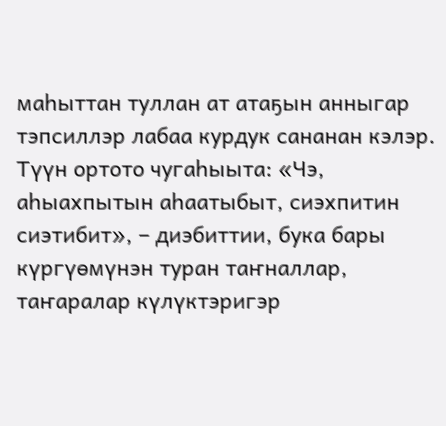маһыттан туллан ат атаҕын анныгар тэпсиллэр лабаа курдук сананан кэлэр.
Түүн ортото чугаһыыта: «Чэ, аһыахпытын аһаатыбыт, сиэхпитин сиэтибит», – диэбиттии, бука бары күргүөмүнэн туран таҥналлар, таҥаралар күлүктэригэр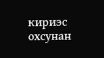кириэс охсунан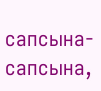сапсына-сапсына,